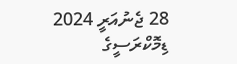28 ޖެނުއަރީ 2024
ޑިމޮކްރަސީގެ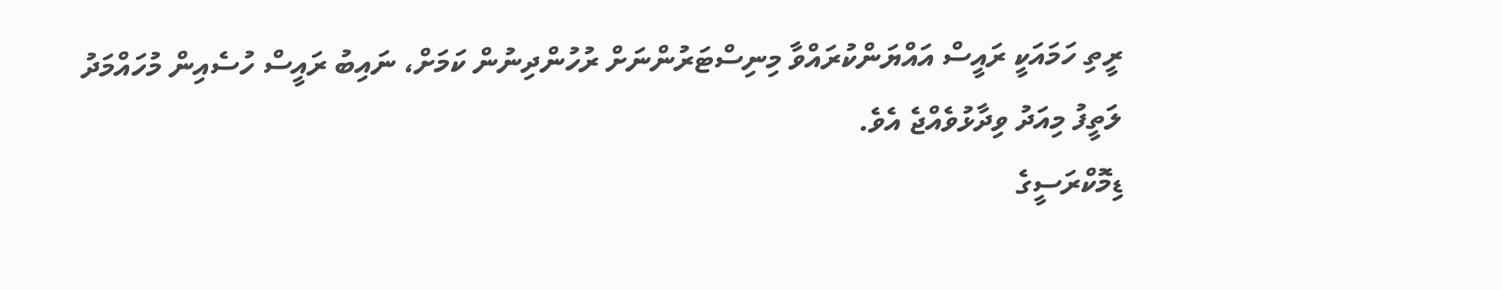ރީތި ހަމައަކީ ރައީސް އައްޔަންކުރައްވާ މިނިސްޓަރުންނަށް ރުހުންދިނުން ކަމަށް، ނައިބު ރައީސް ހުސެއިން މުހައްމަދު ލަތީފު މިއަދު ވިދާޅުވެއްޖެ އެވެ.
ޑިމޮކްރަސީގެ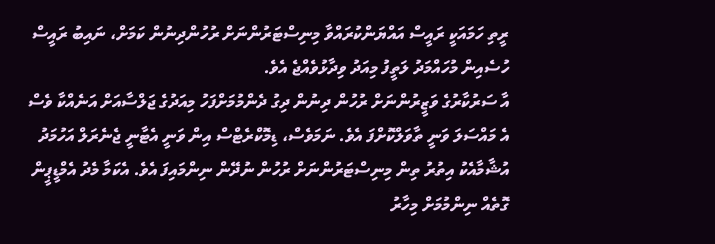ރީތި ހަމައަކީ ރައީސް އައްޔަންކުރައްވާ މިނިސްޓަރުންނަށް ރުހުންދިނުން ކަމަށް، ނައިބު ރައީސް ހުސެއިން މުހައްމަދު ލަތީފު މިއަދު ވިދާޅުވެއްޖެ އެވެ.
އާ ސަރުކާރުގެ ވަޒީރުންނަށް ރުހުން ދިނުން ދިގު ދެންމުމަށްފަހު މިއަދުގެ ޖަލްސާއަށް އަނެއްކާ ވެސް އެ މައްސަލަ ވަނީ ތާވަލްކޮށްފަ އެވެ. ނަމަވެސް، ޑިމޮކްރެޓްސް އިން ވަނީ އެޓާނީ ޖެނެރަލް އަހުމަދު އުޝާމާއެކު އިތުރު ތިން މިނިސްޓަރުންނަށް ރުހުން ނުދޭން ނިންމައިފަ އެވެ. އެކަމާ މެދު އެމްޑީޕީން ގޮތެއް ނިންމުމަށް މިހާރު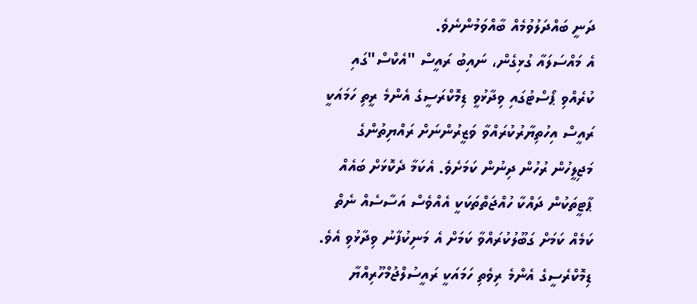ދަނީ ބައްދަލުވުމެއް ބާއްވަމުންނެވެ.
އެ މައްސަލައާ ގުޅިގެން، ނައިބު ރައީސް "އެކްސް"ގައި ކުރެއްވި ޕޯސްޓުގައި ވިދާޅުވީ ޑިމޮކްރަސީގެ އެންމެ ރީތި ހަމައަކީ ރައީސް އިހުތިޔާރުކުރައްވާ ވަޒީރުންނަށް ރައްޔިތުންގެ މަޖިލީހުން ރުހުން ދިނުން ކަމަށެވެ. އެކަމާ ދެކޮޅަށް ބައެއް ޕާޓީތަކުން ދައްކާ ހުއްޖަތްތަކަކީ އެއްވެސް އަސާސެއް ނެތް ކަމެއް ކަމަށް ގަބޫލުކުރައްވާ ކަމަށް އެ މަނިކުފާނު ވިދާޅުވި އެވެ.
ޑިމޮކްރެސީގެ އެންމެ ރިވެތި ހަމައަކީ ރައީސުލްޖުމްހޫރިއްޔާ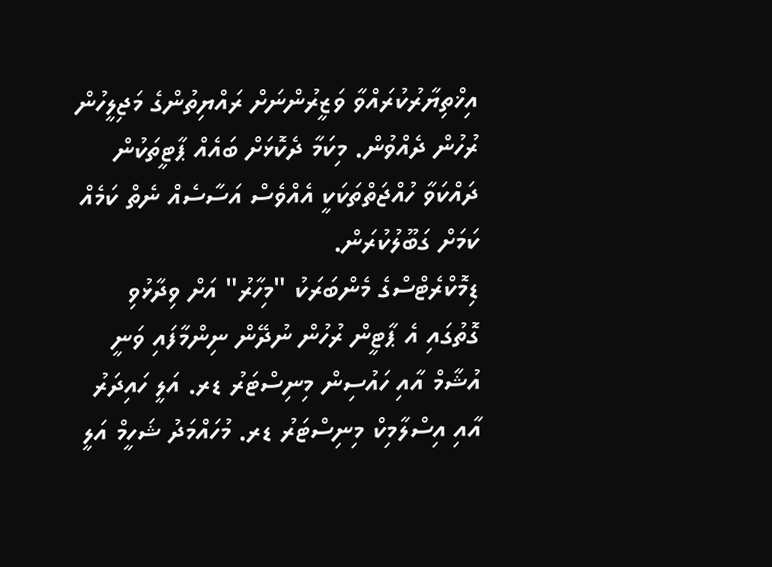އިޚްތިޔާރުކުރައްވާ ވަޒީރުންނަށް ރައްޔިތުންގެ މަޖިލީހުން ރުހުން ދެއްވުން. މިކަމާ ދެކޮޅަށް ބައެއް ޕާޓީތަކުން ދައްކަވާ ހުއްޖަތްތަކަކީ އެއްވެސް އަސާސެއް ނެތް ކަމެއް ކަމަށް ގަބޫލުކުރަން.
ޑިމޮކްރެޓްސްގެ މެންބަރަކު "މިހާރު" އަށް ވިދާޅުވި ގޮތުގައި އެ ޕާޓީން ރުހުން ނުދޭން ނިންމާފައި ވަނީ އުޝާމް އާއި ހައުސިން މިނިސްޓަރު ޑރ. އަލީ ހައިދަރު އާއި އިސްލާމިކް މިނިސްޓަރު ޑރ. މުހައްމަދު ޝަހީމް އަލީ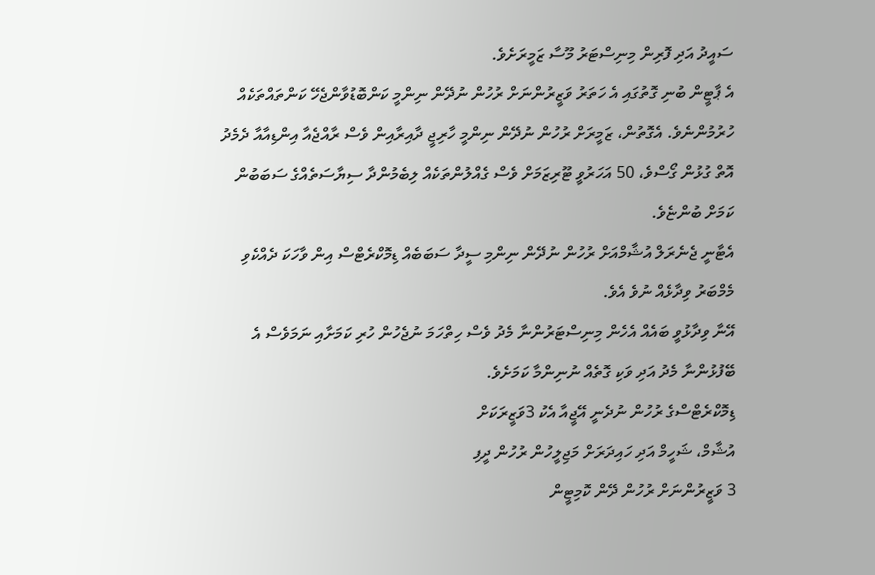ސައީދު އަދި ފޮރިން މިނިސްޓަރު މޫސާ ޒަމީރަށެވެ.
އެ ޕާޓީން ބުނި ގޮތުގައި އެ ހަތަރު ވަޒީރުންނަށް ރުހުން ނުދޭން ނިންމީ ކަންބޮޑުވާންޖެހޭ ކަންތައްތަކެއް ހުރުމުންނެވެ. އެގޮތުން، ޒަމީރަށް ރުހުން ނުދޭން ނިންމީ ހާރިޖީ ދާއިރާއިން ވެސް ރާއްޖެއާ އިންޑިއާއާ ދެމެދު އޮތް ގުޅުން ގޯސްވެ، 50 އަހަރުވީ ޓޫރިޒަމަށް ވެސް ގެއްލުންތަކެއް ލިބެމުންދާ ސިޔާސަތެއްގެ ސަބަބުން ކަމަށް ބުންޏެވެ.
އެޓާނީ ޖެނެރަލް އުޝާމްއަށް ރުހުން ނުދޭން ނިންމި ސީދާ ސަބަބެއް ޑިމޮކްރެޓްސް އިން ވާހަކަ ދެއްކެވި މެމްބަރު ވިދާޅެއް ނުވެ އެވެ.
އޭނާ ވިދާޅުވީ ބައެއް އެހެން މިނިސްޓަރުންނާ މެދު ވެސް ހިތްހަމަ ނުޖެހުން ހުރި ކަމަށާއި ނަމަވެސް އެ ބޭފުޅުންނާ މެދު އަދި ވަކި ގޮތެއް ނުނިންމާ ކަމަށެވެ.
ޑިމޮކްރެޓްސްގެ ރުހުން ނުދެނީ އޭޖީއާ އެކު 3ވަޒީރަކަށް
އުޝާމް، ޝަހީމް އަދި ހައިދަރަށް މަޖިލީހުން ރުހުން ދީފި
3 ވަޒީރުންނަށް ރުހުން ދޭން ކޮމިޓީން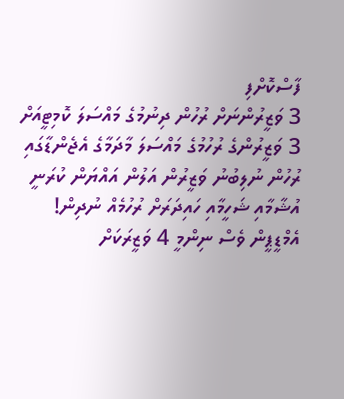ފާސްކޮށްފި
3 ވަޒީރުންނަށް ރުހުން ދިނުމުގެ މައްސަލަ ކޮމިޓީއަށް
3 ވަޒީރުންގެ ރުހުމުގެ މައްސަލަ މާދަމާގެ އެޖެންޑާގައި
ރުހުން ނުލިބުނު ވަޒީރުން އަލުން އައްޔަން ކުރަނީ
އުޝާމާއި ޝަހީމާއި ހައިދަރަށް ރުހުމެއް ނުދިން!
އެމްޑީޕީން ވެސް ނިންމީ 4 ވަޒީރަކަށް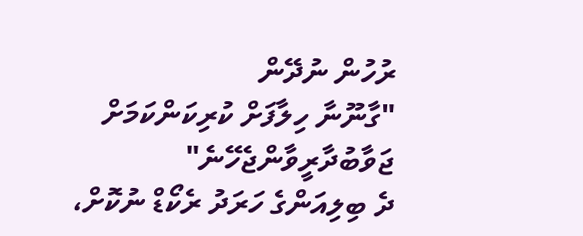ރުހުން ނުދޭން
"ގާނޫނާ ހިލާފަށް ކުރިކަންކަމަށް ޖަވާބުދާރީވާންޖެހޭނެ"
ދެ ބިލިއަންގެ ހަރަދު ރެކޯޑް ނުކޮށް،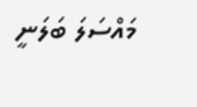މައްސަލަ ބަލަނީ